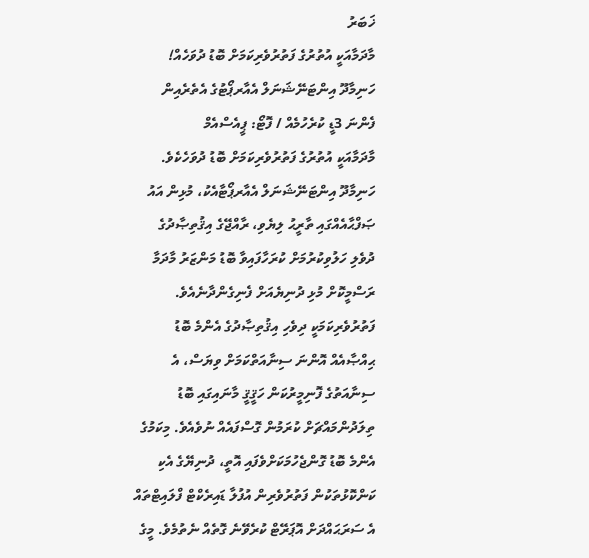ޚަބަރު
މާދަމާއަކީ އުތުރުގެ ފަތުރުވެރިކަމަށް ބޮޑު ދުވަހެއް!
ހަނިމާދޫ އިންޓަނޭޝަނަލް އެއާރޕޯޓުގެ އެތެރެއިން ފެންނަ 3ޑީ ކުރެހުމެއް / ފޮޓޯ: ޕީއެސްއެމް
މާދަމާއަކީ އުތުރުގެ ފަތުރުވެރިކަމަށް ބޮޑު ދުވަހެކެވެ. ހަނިމާދޫ އިންޓަނޭޝަނަލް އެއާރޕޯޓާއެކު، މުޅިން އައު ޞަފްޙާއެއްގައި ތާރީޙު ލިޔެވި، ރާއްޖޭގެ އިޤުތިޞާދުގެ ދުވެލި ހަލުވިކުރުމަށް ކުރަހާފައިވާ ބޮޑު މަންޒަރު މާދަމާ ރަސްމީކޮށް މުޅި ދުނިޔެއަށް ފެނިގެންދާނެއެވެ.
ފަތުރުވެރިކަމަކީ ދިވެހި އިޤުތިޞާދުގެ އެންމެ ބޮޑު ޙިއްޞާއެއް އޮންނަ ސިނާއަތްކަމަށް ވިޔަސް، އެ ސިނާއަތުގެ ފޮނިމީރުކަން ހަޤީޤީ މާނައިގައި ބޮޑު ތިލަދުންމައްޗަށް ކުރަމުން ގޮސްފައެއް ނުވެއެވެ. މިކަމުގެ އެންމެ ބޮޑު ގޮންޖެހުމަކަށްވެފައި އޮތީ، ދުނިޔޭގެ އެކި ކަންކޮޅުތަކުން ފަތުރުވެރިން އުފުލާ ޑައިރެކްޓް ފްލައިޓްތައް އެ ސަރަޙައްދަށް އޮޕަރޭޓް ކުރެވޭނެ ގޮތެއް ނެތުމެވެ. މީގެ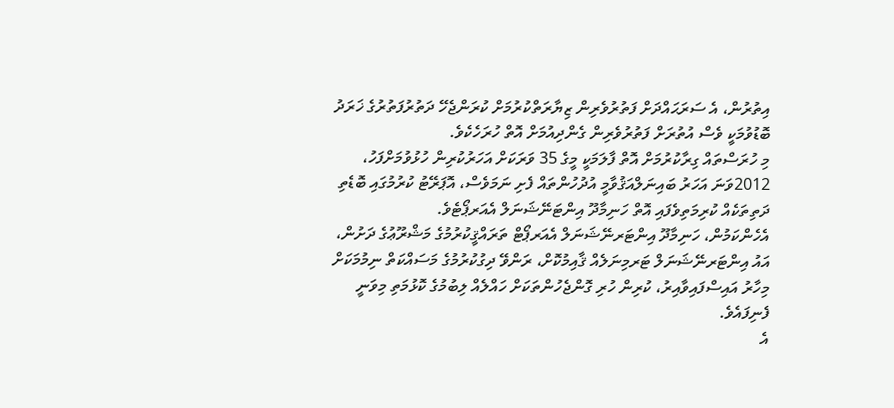އިތުރުން، އެ ސަރަޙައްދަށް ފަތުރުވެރިން ޒިޔާރަތްކުރުމަށް ކުރަންޖެހޭ ދަތުރުފަތުރުގެ ޚަރަދު ބޮޑުވުމަކީ ވެސް އުތުރަށް ފަތުރުވެރިން ގެންދިއުމަށް އޮތް ހުރަހެކެވެ.
މި ހުރަސްތައް ގިރާކުރުމަށް އޮތް ފާލަމަކީ މީގެ 35 ވަރަކަށް އަހަރުކުރިން ހުޅުވުމަށްފަހު، 2012ވަނަ އަހަރު ބައިނަލްއަޤުވާމީ އުދުހުންތައް ފެށި ނަމަވެސް، އޮޕަރޭޓު ކުރުމުގައި ބޮޑެތި ދަތިތަކެއް ކުރިމަތިވެފައި އޮތް ހަނިމާދޫ އިންޓަނޭޝަނަލް އެއަރޕޯޓެވެ.
އެހެންކަމުން، ހަނިމާދޫ އިންޓަރނޭޝަނަލް އެއަރޕޯޓް ތަރައްޤީކުރުމުގެ މަޝްރޫޢުގެ ދަށުން، އައު އިންޓަރނޭޝަނަލް ޓަރމިނަލެއް ޤާއިމުކޮށް، ރަންވޭ ދިގުކުރުމުގެ މަސައްކަތް ނިމުމަކަށް މިހާރު އައިސްފައިވާއިރު، ކުރިން ހުރި ގޮންޖެހުންތަކަށް ހައްލެއް ލިބުމުގެ ކޮޅުމަތި މިވަނީ ފެނިފައެވެ.
އެ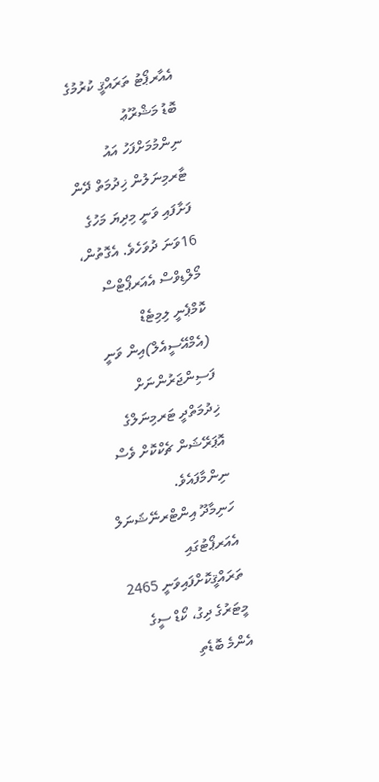އެއާރޕޯޓު ތަރައްޤީ ކުރުމުގެ ބޮޑު މަޝްރޫޢު ނިންމުމަށްފަހު އައު ޓާރމިނަލުން ޚިދުމަތް ދޭން ފަށާފައި ވަނީ މިދިޔަ މަހުގެ 16ވަނަ ދުވަހެވެ. އެގޮތުން، މޯލްޑިވްސް އެއަރޕޯޓްސް ކޮމްޕެނީ ލިމިޓެޑް (އެމްއޭސީއެލް)އިން ވަނީ ފަސިންޖަރުންނަށް ޚިދުމަތްދީ ޓަރމިނަލްގެ އޮޕަރޭޝަން ޗެކްކޮށް ވެސް ނިންމާފައެވެ.
ހަނިމާދޫ އިންޓްރނޭޝަނަލް އެއަރޕޯޓުގައި ތަރައްޤީކޮށްފައިވަނީ 2465 މީޓަރުގެ ދިގު، ކޯޑް ސީގެ އެންމެ ބޮޑެތި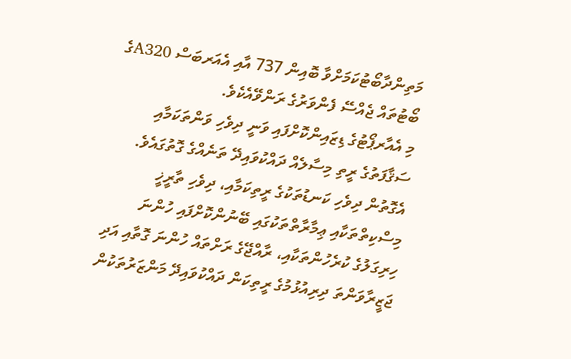މަތިންދާބޯޓުކަމަށްވާ ބޮއިން 737 އާއި އެއަރބަސް A320ގެ ބޯޓުތައް ޖެއްސޭ ފެންވަރުގެ ރަންވޭއެކެވެ.
މި އެއާރޕޯޓުގެ ޑިޒައިންކޮށްފައި ވަނީ ދިވެހި ވަންތަކަމާއި ސަޤާފަތުގެ ރީތި މިސާލެއް ދައްކުވައިދޭ ތަނެއްގެ ގޮތުގައެވެ. އެގޮތުން ދިވެހި ކަނޑުތަކުގެ ރީތިކަމާއި، ދިވެހި ތާރީޚީ މިސްކިތްތަކާއި ޢިމާރާތްތަކުގައި ބޭނުންކޮށްފައި ހުންނަ ހިރިގަލުގެ ކުރެހުންތަކާއި، ރާއްޖޭގެ ރަށްތައް ހުންނަ ގޮތާއި އަދި ޖަޒީރާވަންތަ ދިރިއުޅުމުގެ ރީތިކަން ދައްކުވައިދޭ މަންޒަރުތަކުން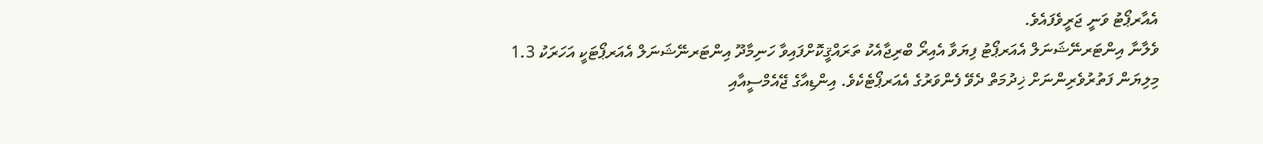އެއާރޕޯޓު ވަނީ ޖަރީވެފައެވެ.
ވެލާނާ އިންޓަރނޭޝަނަލް އެއަރޕޯޓު ފިޔަވާ އެއިރޯ ބްރިޖާއެކު ތަރައްޤީކޮށްފައިވާ ހަނިމާދޫ އިންޓަރނޭޝަނަލް އެއަރޕޯޓަކީ އަހަރަކު 1.3 މިލިޔަން ފަތުރުވެރިންނަށް ޚިދުމަތް ދެވޭ ފެންވަރުގެ އެއަރޕޯޓެކެވެ. އިންޑިއާގެ ޖޭއެމްސީއާއި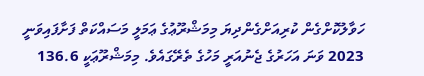ހަވާލުކޮށްގެން ކުރިއަށްގެންދިޔަ މިމަޝްރޫޢުގެ ޢަމަލީ މަސައްކަތް ފަށާފައިވަނީ 2023 ވަނަ އަހަރުގެ ޖެނުއަރީ މަހުގެ ތެރޭގައެވެ. މިމަޝްރޫޢަކީ 136.6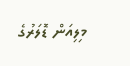މިލިއަން ޑޮލަރުގެ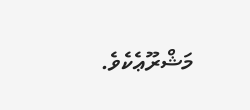މަޝްރޫޢެކެވެ.